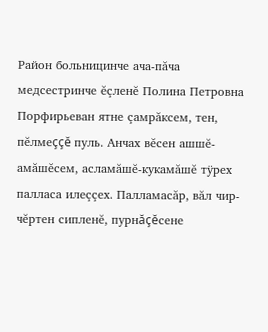Район больницинче ача-пăча медсестринче ĕçленĕ Полина Петровна Порфирьеван ятне çамрăксем, тен, пĕлмеççĕ пуль. Анчах вĕсен ашшĕ-амăшĕсем, асламăшĕ-кукамăшĕ тÿрех палласа илеççех. Палламасăр, вăл чир-чĕртен сипленĕ, пурнăçĕсене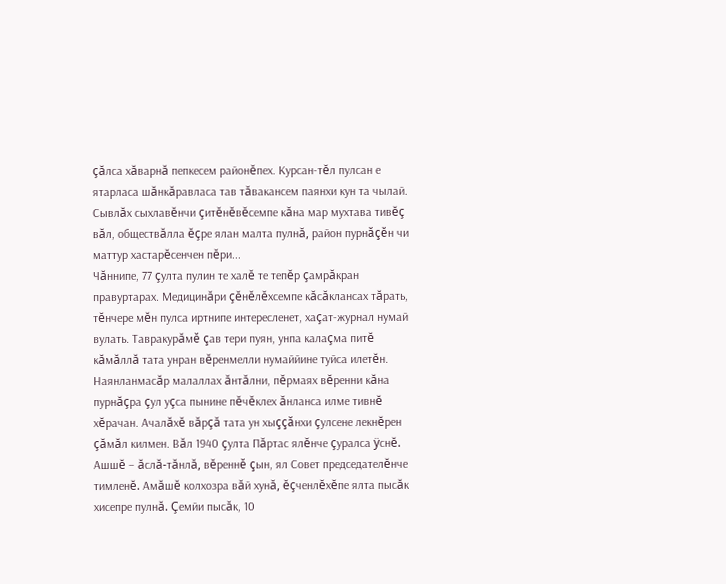çăлса хăварнă пепкесем районĕпех. Курсан-тĕл пулсан е ятарласа шăнкăравласа тав тăвакансем паянхи кун та чылай. Сывлăх сыхлавĕнчи çитĕнĕвĕсемпе кăна мар мухтава тивĕç вăл, обществăлла ĕçре ялан малта пулнă, район пурнăçĕн чи маттур хастарĕсенчен пĕри...
Чăннипе, 77 çулта пулин те халĕ те тепĕр çамрăкран правуртарах. Медицинăри çĕнĕлĕхсемпе кăсăклансах тăрать, тĕнчере мĕн пулса иртнипе интересленет, хаçат-журнал нумай вулать. Тавракурăмĕ çав тери пуян, унпа калаçма питĕ кăмăллă тата унран вĕренмелли нумаййине туйса илетĕн.
Наянланмасăр малаллах ăнтăлни, пĕрмаях вĕренни кăна пурнăçра çул уçса пынине пĕчĕклех ăнланса илме тивнĕ хĕрачан. Ачалăхĕ вăрçă тата ун хыççăнхи çулсене лекнĕрен çăмăл килмен. Вăл 1940 çулта Пăртас ялĕнче çуралса ÿснĕ. Ашшĕ – ăслă-тăнлă, вĕреннĕ çын, ял Совет председателĕнче тимленĕ. Амăшĕ колхозра вăй хунă, ĕçченлĕхĕпе ялта пысăк хисепре пулнă. Çемйи пысăк, 10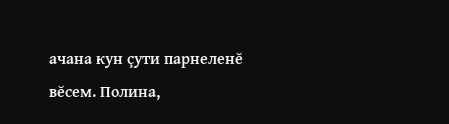ачана кун çути парнеленĕ вĕсем. Полина,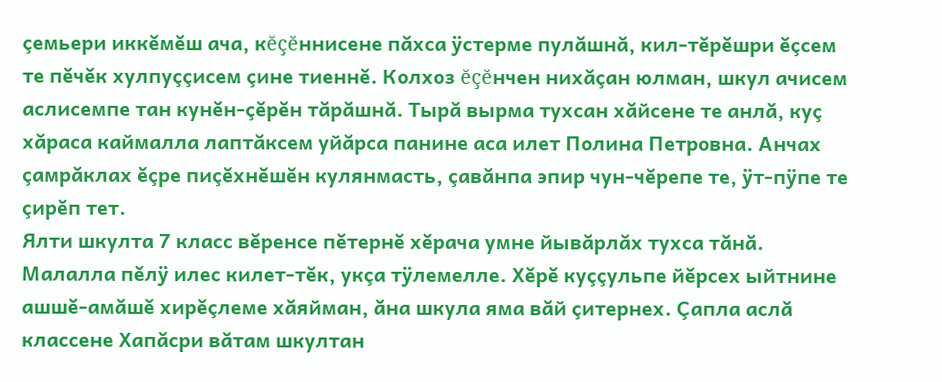çемьери иккĕмĕш ача, кĕçĕннисене пăхса ÿстерме пулăшнă, кил-тĕрĕшри ĕçсем те пĕчĕк хулпуççисем çине тиеннĕ. Колхоз ĕçĕнчен нихăçан юлман, шкул ачисем аслисемпе тан кунĕн-çĕрĕн тăрăшнă. Тырă вырма тухсан хăйсене те анлă, куç хăраса каймалла лаптăксем уйăрса панине аса илет Полина Петровна. Анчах çамрăклах ĕçре пиçĕхнĕшĕн кулянмасть, çавăнпа эпир чун-чĕрепе те, ÿт-пÿпе те çирĕп тет.
Ялти шкулта 7 класс вĕренсе пĕтернĕ хĕрача умне йывăрлăх тухса тăнă. Малалла пĕлÿ илес килет-тĕк, укçа тÿлемелле. Хĕрĕ куççульпе йĕрсех ыйтнине ашшĕ-амăшĕ хирĕçлеме хăяйман, ăна шкула яма вăй çитернех. Çапла аслă классене Хапăсри вăтам шкултан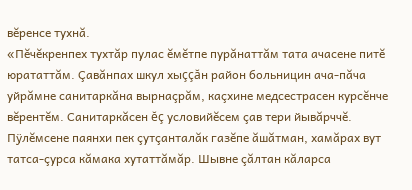вĕренсе тухнă.
«Пĕчĕкренпех тухтăр пулас ĕмĕтпе пурăнаттăм тата ачасене питĕ юрататтăм. Çавăнпах шкул хыççăн район больницин ача-пăча уйрăмне санитаркăна вырнаçрăм, каçхине медсестрасен курсĕнче вĕрентĕм. Санитаркăсен ĕç условийĕсем çав тери йывăрччĕ. Пÿлĕмсене паянхи пек çутçанталăк газĕпе ăшăтман, хамăрах вут татса-çурса кăмака хутаттăмăр. Шывне çăлтан кăларса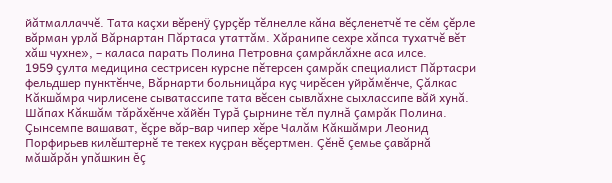йăтмаллаччĕ. Тата каçхи вĕренÿ çурçĕр тĕлнелле кăна вĕçленетчĕ те сĕм çĕрле вăрман урлă Вăрнартан Пăртаса утаттăм. Хăранипе сехре хăпса тухатчĕ вĕт хăш чухне», – каласа парать Полина Петровна çамрăклăхне аса илсе.
1959 çулта медицина сестрисен курсне пĕтерсен çамрăк специалист Пăртасри фельдшер пунктĕнче, Вăрнарти больницăра куç чирĕсен уйрăмĕнче, Çăлкас Кăкшăмра чирлисене сыватассипе тата вĕсен сывлăхне сыхлассипе вăй хунă. Шăпах Кăкшăм тăрăхĕнче хăйĕн Турă çырнине тĕл пулнă çамрăк Полина. Çынсемпе вашават, ĕçре вăр-вар чипер хĕре Чалăм Кăкшăмри Леонид Порфирьев килĕштернĕ те текех куçран вĕçертмен. Çĕнĕ çемье çавăрнă мăшăрăн упăшкин ĕç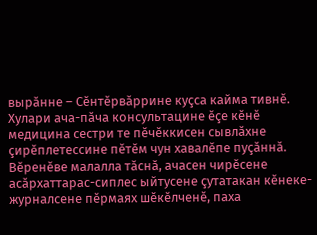вырăнне – Сĕнтĕрвăррине куçса кайма тивнĕ. Хулари ача-пăча консультацине ĕçе кĕнĕ медицина сестри те пĕчĕккисен сывлăхне çирĕплетессине пĕтĕм чун хавалĕпе пуçăннă. Вĕренĕве малалла тăснă, ачасен чирĕсене асăрхаттарас-сиплес ыйтусене çутатакан кĕнеке-журналсене пĕрмаях шĕкĕлченĕ, паха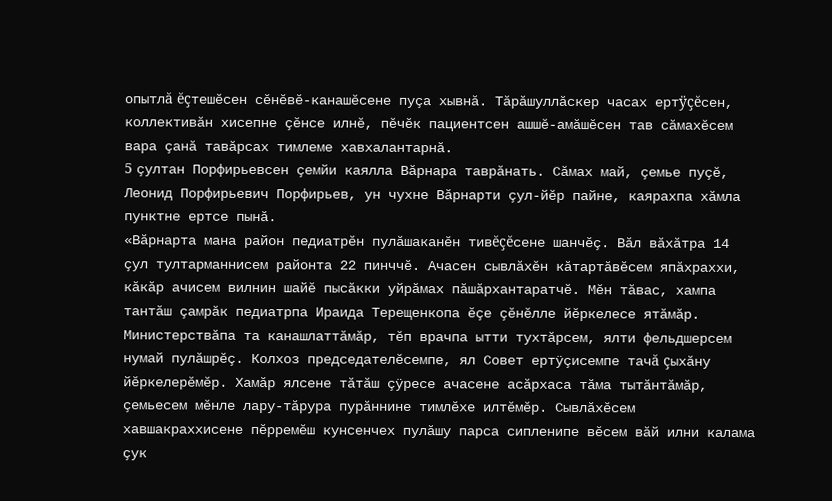опытлă ĕçтешĕсен сĕнĕвĕ-канашĕсене пуçа хывнă. Тăрăшуллăскер часах ертÿçĕсен, коллективăн хисепне çĕнсе илнĕ, пĕчĕк пациентсен ашшĕ-амăшĕсен тав сăмахĕсем вара çанă тавăрсах тимлеме хавхалантарнă.
5 çултан Порфирьевсен çемйи каялла Вăрнара таврăнать. Сăмах май, çемье пуçĕ, Леонид Порфирьевич Порфирьев, ун чухне Вăрнарти çул-йĕр пайне, каярахпа хăмла пунктне ертсе пынă.
«Вăрнарта мана район педиатрĕн пулăшаканĕн тивĕçĕсене шанчĕç. Вăл вăхăтра 14 çул тултарманнисем районта 22 пинччĕ. Ачасен сывлăхĕн кăтартăвĕсем япăхраххи, кăкăр ачисем вилнин шайĕ пысăкки уйрăмах пăшăрхантаратчĕ. Мĕн тăвас, хампа тантăш çамрăк педиатрпа Ираида Терещенкопа ĕçе çĕнĕлле йĕркелесе ятăмăр. Министерствăпа та канашлаттăмăр, тĕп врачпа ытти тухтăрсем, ялти фельдшерсем нумай пулăшрĕç. Колхоз председателĕсемпе, ял Совет ертÿçисемпе тачă çыхăну йĕркелерĕмĕр. Хамăр ялсене тăтăш çÿресе ачасене асăрхаса тăма тытăнтăмăр, çемьесем мĕнле лару-тăрура пурăннине тимлĕхе илтĕмĕр. Сывлăхĕсем хавшакраххисене пĕрремĕш кунсенчех пулăшу парса сипленипе вĕсем вăй илни калама çук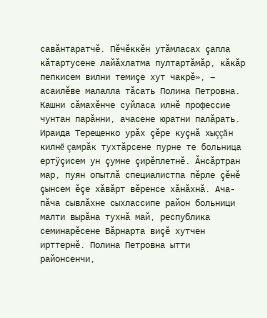савăнтаратчĕ. Пĕчĕккĕн утăмласах çапла кăтартусене лайăхлатма пултартăмăр, кăкăр пепкисем вилни темиçе хут чакрĕ», – асаилĕве малалла тăсать Полина Петровна. Кашни сăмахĕнче суйласа илнĕ профессие чунтан парăнни, ачасене юратни палăрать.
Ираида Терещенко урăх çĕре куçнă хыççăн килнĕ çамрăк тухтăрсене пурне те больница ертÿçисем ун çумне çирĕплетнĕ. Ăнсăртран мар, пуян опытлă специалистпа пĕрле çĕнĕ çынсем ĕçе хăвăрт вĕренсе хăнăхнă. Ача-пăча сывлăхне сыхлассипе район больници малти вырăна тухнă май, республика семинарĕсене Вăрнарта виçĕ хутчен ирттернĕ. Полина Петровна ытти районсенчи,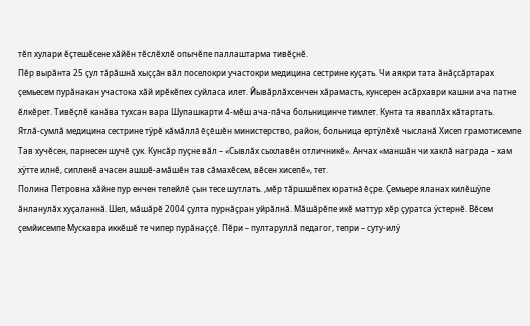тĕп хулари ĕçтешĕсене хăйĕн тĕслĕхлĕ опычĕпе паллаштарма тивĕçнĕ.
Пĕр вырăнта 25 çул тăрăшнă хыççăн вăл поселокри участокри медицина сестрине куçать. Чи аякри тата ăнăçсăртарах çемьесем пурăнакан участока хăй ирĕкĕпех суйласа илет. Йывăрлăхсенчен хăрамасть, кунсерен асăрхаври кашни ача патне ĕлкĕрет. Тивĕçлĕ канăва тухсан вара Шупашкарти 4-мĕш ача-пăча больницинче тимлет. Кунта та яваплăх кăтартать.
Ятлă-сумлă медицина сестрине тÿрĕ кăмăллă ĕçĕшĕн министерство, район, больница ертÿлĕхĕ чысланă Хисеп грамотисемпе Тав хучĕсен, парнесен шучĕ çук. Кунсăр пуçне вăл – «Сывлăх сыхлавĕн отличникĕ». Анчах «маншăн чи хаклă награда – хам хÿтте илнĕ, сипленĕ ачасен ашшĕ-амăшĕн тав сăмахĕсем, вĕсен хисепĕ», тет.
Полина Петровна хăйне пур енчен телейлĕ çын тесе шутлать. ,мĕр тăршшĕпех юратнă ĕçре. Çемьере яланах килĕшÿпе ăнланулăх хуçаланнă. Шел, мăшăрĕ 2004 çулта пурнăçран уйрăлнă. Мăшăрĕпе икĕ маттур хĕр çуратса ÿстернĕ. Вĕсем çемйисемпе Мускавра иккĕшĕ те чипер пурăнаççĕ. Пĕри – пултаруллă педагог, тепри – суту-илÿ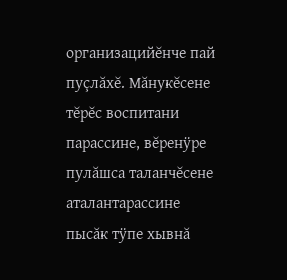организацийĕнче пай пуçлăхĕ. Мăнукĕсене тĕрĕс воспитани парассине, вĕренÿре пулăшса таланчĕсене аталантарассине пысăк тÿпе хывнă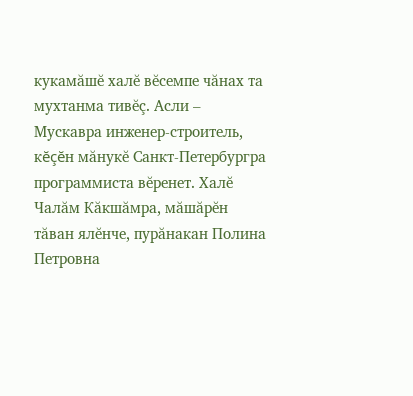кукамăшĕ халĕ вĕсемпе чăнах та мухтанма тивĕç. Асли – Мускавра инженер-строитель, кĕçĕн мăнукĕ Санкт-Петербургра программиста вĕренет. Халĕ Чалăм Кăкшăмра, мăшăрĕн тăван ялĕнче, пурăнакан Полина Петровна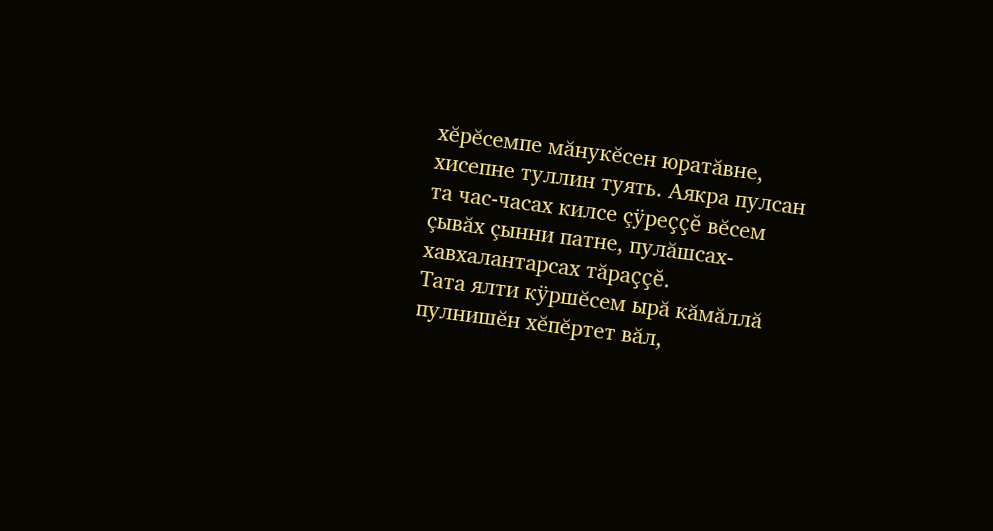хĕрĕсемпе мăнукĕсен юратăвне, хисепне туллин туять. Аякра пулсан та час-часах килсе çÿреççĕ вĕсем çывăх çынни патне, пулăшсах-хавхалантарсах тăраççĕ.
Тата ялти кÿршĕсем ырă кăмăллă пулнишĕн хĕпĕртет вăл,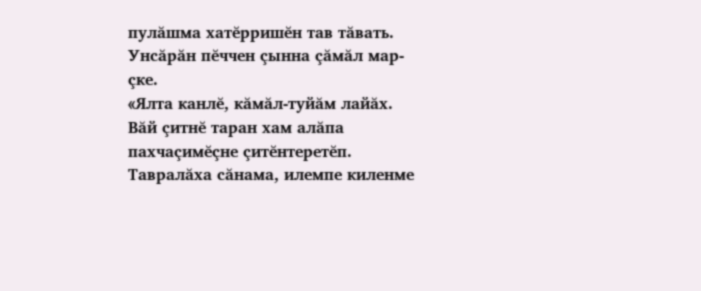пулăшма хатĕрришĕн тав тăвать. Унсăрăн пĕччен çынна çăмăл мар-çке.
«Ялта канлĕ, кăмăл-туйăм лайăх. Вăй çитнĕ таран хам алăпа пахчаçимĕçне çитĕнтеретĕп. Тавралăха сăнама, илемпе киленме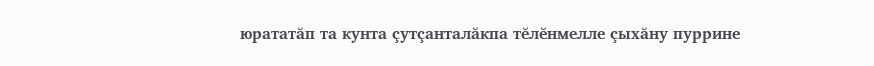юрататăп та кунта çутçанталăкпа тĕлĕнмелле çыхăну пуррине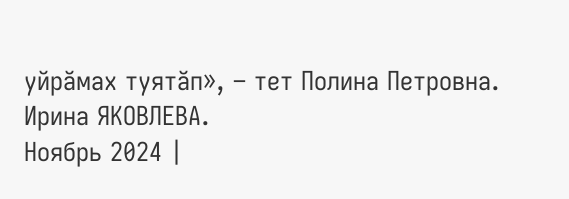уйрăмах туятăп», – тет Полина Петровна.
Ирина ЯКОВЛЕВА.
Ноябрь 2024 |